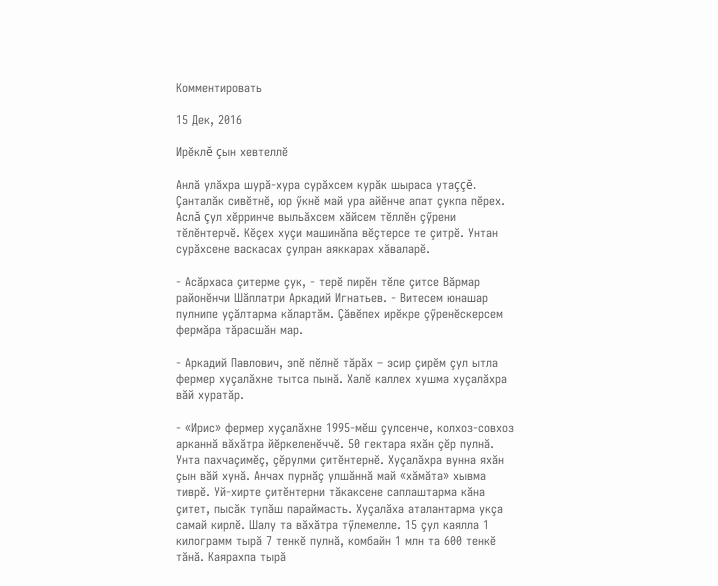Комментировать

15 Дек, 2016

Ирĕклĕ çын хевтеллĕ

Анлă улăхра шурă-хура сурăхсем курăк шыраса утаççĕ. Çанталăк сивĕтнĕ, юр ӳкнĕ май ура айĕнче апат çукпа пĕрех. Аслă çул хĕрринче выльăхсем хăйсем тĕллĕн çӳрени тĕлĕнтерчĕ. Кĕçех хуçи машинăпа вĕçтерсе те çитрĕ. Унтан сурăхсене васкасах çулран аяккарах хăваларĕ.

- Асăрхаса çитерме çук, - терĕ пирĕн тĕле çитсе Вăрмар районĕнчи Шăплатри Аркадий Игнатьев. - Витесем юнашар пулнипе уçăлтарма кăлартăм. Çăвĕпех ирĕкре çӳренĕскерсем фермăра тăрасшăн мар.

- Аркадий Павлович, эпĕ пĕлнĕ тăрăх – эсир çирĕм çул ытла фермер хуçалăхне тытса пынă. Халĕ каллех хушма хуçалăхра вăй хуратăр.

- «Ирис» фермер хуçалăхне 1995-мĕш çулсенче, колхоз-совхоз арканнă вăхăтра йĕркеленĕччĕ. 50 гектара яхăн çĕр пулнă. Унта пахчаçимĕç, çĕрулми çитĕнтернĕ. Хуçалăхра вунна яхăн çын вăй хунă. Анчах пурнăç улшăннă май «хăмăта» хывма тиврĕ. Уй-хирте çитĕнтерни тăкаксене саплаштарма кăна çитет, пысăк тупăш параймасть. Хуçалăха аталантарма укçа самай кирлĕ. Шалу та вăхăтра тӳлемелле. 15 çул каялла 1 килограмм тырă 7 тенкĕ пулнă, комбайн 1 млн та 600 тенкĕ тăнă. Каярахпа тырă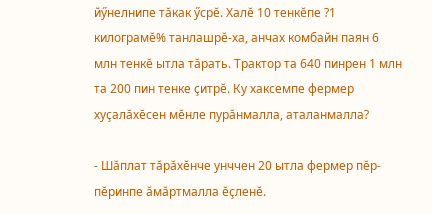йӳнелнипе тăкак ӳсрĕ. Халĕ 10 тенкĕпе ?1 килограмĕ% танлашрĕ-ха, анчах комбайн паян 6 млн тенкĕ ытла тăрать. Трактор та 640 пинрен 1 млн та 200 пин тенке çитрĕ. Ку хаксемпе фермер хуçалăхĕсен мĕнле пурăнмалла, аталанмалла?

- Шăплат тăрăхĕнче унччен 20 ытла фермер пĕр-пĕринпе ăмăртмалла ĕçленĕ.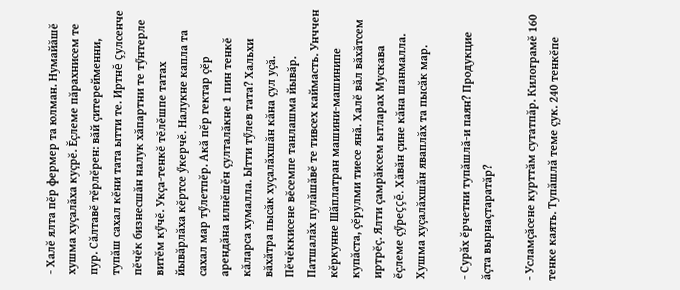- Халĕ ялта пĕр фермер та юлман. Нумайăшĕ хушма хуçалăха куçрĕ. Ĕçлеме пăрахнисем те пур. Сăлтавĕ тĕрлĕрен: вăй çитерейменни, тупăш сахал кĕни тата ытти те. Иртнĕ çулсенче пĕчĕк бизнесшăн налук хăпартни те тӳнтерле витĕм кӳчĕ. Укçа-тенкĕ тĕлĕшпе татах йывăрлăха кĕртсе ӳкерчĕ. Налукне капла та сахал мар тӳлетпĕр. Акă пĕр гектар çĕр арендăна илнĕшĕн çулталăкне 1 пин тенкĕ кăларса хумалла. Ытти тӳлев тата? Хальхи вăхăтра пысăк хуçалăхшăн кăна çул уçă. Пĕчĕккисене вĕсемпе танлашма йывăр. Патшалăх пулăшăвĕ те тивсех каймасть. Унччен кĕркунне Шăплатран машини-машинипе купăста, çĕрулми тиесе янă. Халĕ вăл вăхăтсем иртрĕç. Ялти çамрăксем ытларах Мускава ĕçлеме çӳреççĕ. Хăвăн çине кăна шанмалла. Хушма хуçалăхшăн яваплăх та пысăк мар.

- Сурăх ĕрчетни тупăшлă-и паян? Продукцие ăçта вырнаçтаратăр?

- Усламçăсене курттăм сутатпăр. Килограмĕ 160 тенке каять. Тупăшлă теме çук. 240 тенкĕпе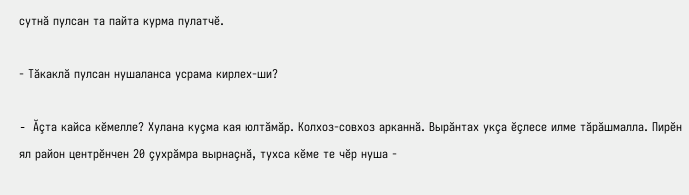сутнă пулсан та пайта курма пулатчĕ.

- Тăкаклă пулсан нушаланса усрама кирлех-ши?

- Ăçта кайса кĕмелле? Хулана куçма кая юлтăмăр. Колхоз-совхоз арканнă. Вырăнтах укçа ĕçлесе илме тăрăшмалла. Пирĕн ял район центрĕнчен 20 çухрăмра вырнаçнă, тухса кĕме те чĕр нуша -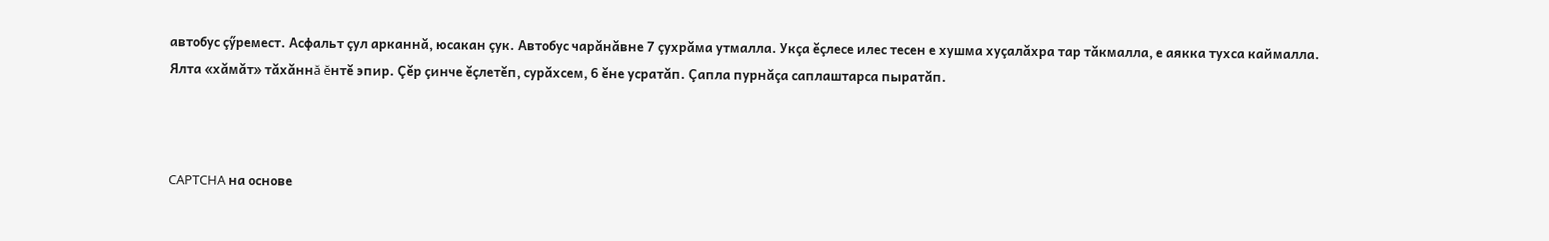автобус çӳремест. Асфальт çул арканнă, юсакан çук. Автобус чарăнăвне 7 çухрăма утмалла. Укçа ĕçлесе илес тесен е хушма хуçалăхра тар тăкмалла, е аякка тухса каймалла. Ялта «хăмăт» тăхăннă ĕнтĕ эпир. Çĕр çинче ĕçлетĕп, сурăхсем, 6 ĕне усратăп. Çапла пурнăçа саплаштарса пыратăп.



CAPTCHA на основе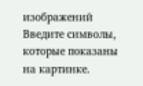изображений
Введите символы, которые показаны на картинке.